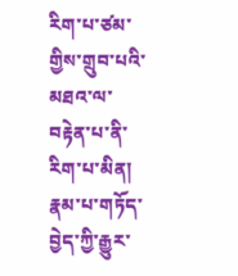རིག་པ་ཙམ་གྱིས་གྲུབ་པའི་མཐའ་ལ་བརྟེན་པ་ནི་རིག་པ་མིན། རྣམ་པ་གཏོད་བྱེད་ཀྱི་རྒྱུར་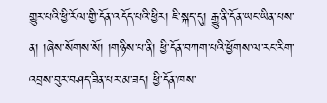གྱུར་པའི་ཕྱི་རོལ་གྱི་དོན་འདོད་པའི་ཕྱིར། ཇི་སྐད་དུ། རྒྱུ་ནི་དོན་ཡང་ཡིན་པས་ན། །ཞེས་སོགས་སོ། །གཉིས་པ་ནི། ཕྱི་དོན་བཀག་པའི་ཕྱོགས་ལ་རང་རིག་འབྲས་བུར་བཤད་ཟིན་པར་མ་ཟད། ཕྱི་དོན་ཁས་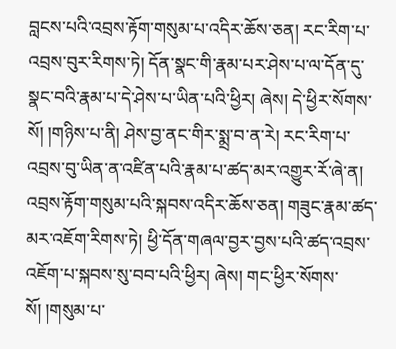བླངས་པའི་འབྲས་རྟོག་གསུམ་པ་འདིར་ཆོས་ཅན། རང་རིག་པ་འབྲས་བུར་རིགས་ཏེ། དོན་སྣང་གི་རྣམ་པར་ཤེས་པ་ལ་དོན་དུ་སྣང་བའི་རྣམ་པ་དེ་ཤེས་པ་ཡིན་པའི་ཕྱིར། ཞེས། དེ་ཕྱིར་སོགས་སོ། །གཉིས་པ་ནི། ཤེས་བྱ་ནང་གིར་སྨྲ་བ་ན་རེ། རང་རིག་པ་འབྲས་བུ་ཡིན་ན་འཛིན་པའི་རྣམ་པ་ཚད་མར་འགྱུར་རོ་ཞེ་ན། འབྲས་རྟོག་གསུམ་པའི་སྐབས་འདིར་ཆོས་ཅན། གཟུང་རྣམ་ཚད་མར་འཇོག་རིགས་ཏེ། ཕྱི་དོན་གཞལ་བྱར་བྱས་པའི་ཚད་འབྲས་འཇོག་པ་སྐབས་སུ་བབ་པའི་ཕྱིར། ཞེས། གང་ཕྱིར་སོགས་སོ། །གསུམ་པ་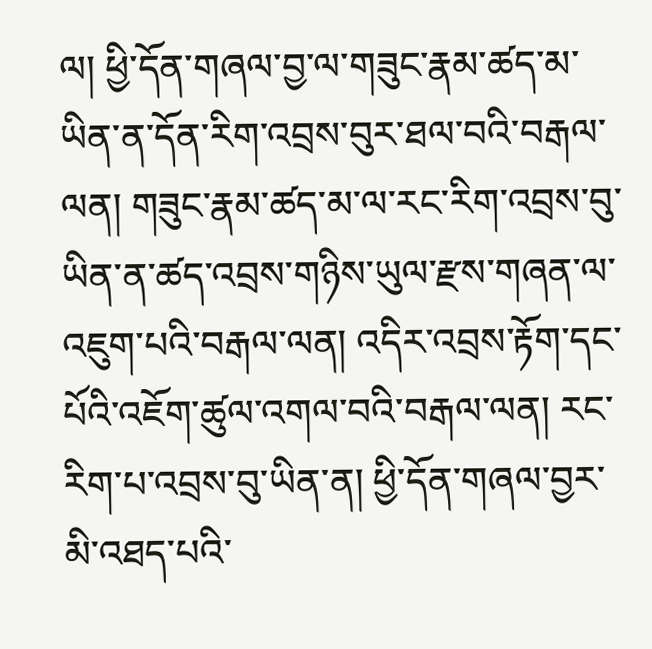ལ། ཕྱི་དོན་གཞལ་བྱ་ལ་གཟུང་རྣམ་ཚད་མ་ཡིན་ན་དོན་རིག་འབྲས་བུར་ཐལ་བའི་བརྒལ་ལན། གཟུང་རྣམ་ཚད་མ་ལ་རང་རིག་འབྲས་བུ་ཡིན་ན་ཚད་འབྲས་གཉིས་ཡུལ་རྫས་གཞན་ལ་འཇུག་པའི་བརྒལ་ལན། འདིར་འབྲས་རྟོག་དང་པོའི་འཇོག་ཚུལ་འགལ་བའི་བརྒལ་ལན། རང་རིག་པ་འབྲས་བུ་ཡིན་ན། ཕྱི་དོན་གཞལ་བྱར་མི་འཐད་པའི་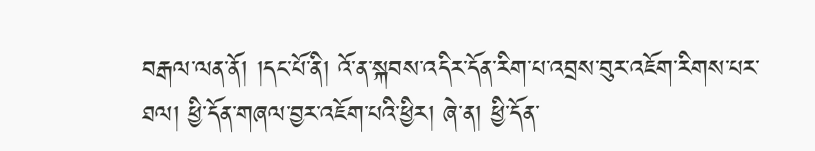བརྒལ་ལན་ནོ། །དང་པོ་ནི། འོ་ན་སྐབས་འདིར་དོན་རིག་པ་འབྲས་བུར་འཇོག་རིགས་པར་ཐལ། ཕྱི་དོན་གཞལ་བྱར་འཇོག་པའི་ཕྱིར། ཞེ་ན། ཕྱི་དོན་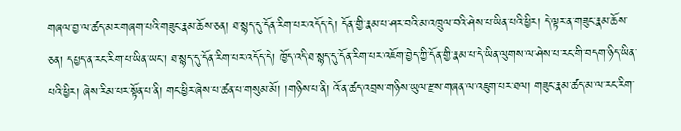གཞལ་བྱ་ལ་ཚད་མར་གཞག་པའི་གཟུང་རྣམ་ཆོས་ཅན། ཐ་སྙད་དུ་དོན་རིག་པར་འདོད་དེ། དོན་གྱི་རྣམ་པ་ཤར་བའི་མ་འཁྲུལ་བའི་ཤེས་པ་ཡིན་པའི་ཕྱིར། དེ་ལྟར་ན་གཟུང་རྣམ་ཆོས་ཅན། དཔྱད་ན་རང་རིག་པ་ཡིན་ཡང་། ཐ་སྙད་དུ་དོན་རིག་པར་འདོད་དེ། ཁྱོད་འདི་ཐ་སྙད་དུ་དོན་རིག་པར་འཇོག་བྱེད་ཀྱི་དོན་གྱི་རྣམ་པ་དེ་ཡིན་ལུགས་ལ་ཤེས་པ་རང་གི་བདག་ཉིད་ཡིན་པའི་ཕྱིར། ཞེས་རིམ་པར་སྟོན་པ་ནི། གང་ཕྱིར་ཞེས་པ་ཚན་པ་གསུམ་མོ། །གཉིས་པ་ནི། འོ་ན་ཚད་འབྲས་གཉིས་ཡུལ་རྫས་གཞན་ལ་འཇུག་པར་ཐལ། གཟུང་རྣམ་ཚད་མ་ལ་རང་རིག་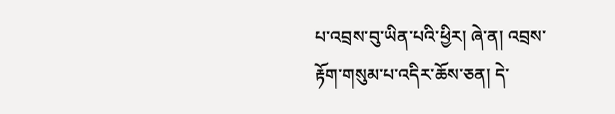པ་འབྲས་བུ་ཡིན་པའི་ཕྱིར། ཞེ་ན། འབྲས་རྟོག་གསུམ་པ་འདིར་ཆོས་ཅན། དེ་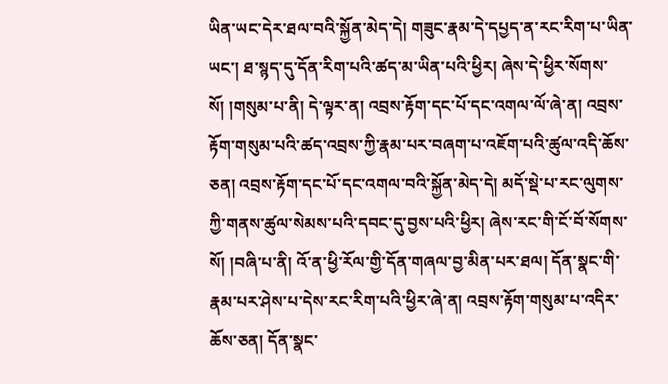ཡིན་ཡང་དེར་ཐལ་བའི་སྐྱོན་མེད་དེ། གཟུང་རྣམ་དེ་དཔྱད་ན་རང་རིག་པ་ཡིན་ཡང་། ཐ་སྙད་དུ་དོན་རིག་པའི་ཚད་མ་ཡིན་པའི་ཕྱིར། ཞེས་དེ་ཕྱིར་སོགས་སོ། །གསུམ་པ་ནི། དེ་ལྟར་ན། འབྲས་རྟོག་དང་པོ་དང་འགལ་ལོ་ཞེ་ན། འབྲས་རྟོག་གསུམ་པའི་ཚད་འབྲས་ཀྱི་རྣམ་པར་བཞག་པ་འཇོག་པའི་ཚུལ་འདི་ཆོས་ཅན། འབྲས་རྟོག་དང་པོ་དང་འགལ་བའི་སྐྱོན་མེད་དེ། མདོ་སྡེ་པ་རང་ལུགས་ཀྱི་གནས་ཚུལ་སེམས་པའི་དབང་དུ་བྱས་པའི་ཕྱིར། ཞེས་རང་གི་ངོ་བོ་སོགས་སོ། །བཞི་པ་ནི། འོ་ན་ཕྱི་རོལ་གྱི་དོན་གཞལ་བྱ་མིན་པར་ཐལ། དོན་སྣང་གི་རྣམ་པར་ཤེས་པ་དེས་རང་རིག་པའི་ཕྱིར་ཞེ་ན། འབྲས་རྟོག་གསུམ་པ་འདིར་ཆོས་ཅན། དོན་སྣང་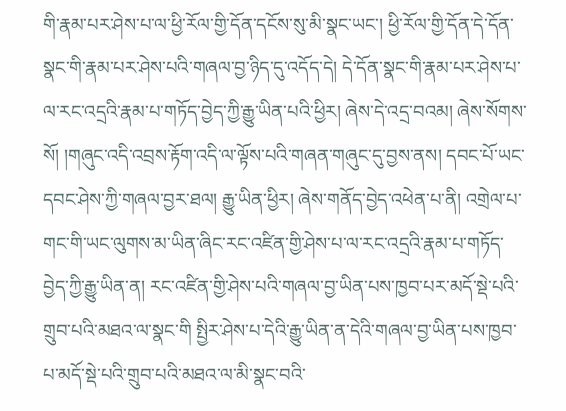གི་རྣམ་པར་ཤེས་པ་ལ་ཕྱི་རོལ་གྱི་དོན་དངོས་སུ་མི་སྣང་ཡང་། ཕྱི་རོལ་གྱི་དོན་དེ་དོན་སྣང་གི་རྣམ་པར་ཤེས་པའི་གཞལ་བྱ་ཉིད་དུ་འདོད་དེ། དེ་དོན་སྣང་གི་རྣམ་པར་ཤེས་པ་ལ་རང་འདྲའི་རྣམ་པ་གཏོད་བྱེད་ཀྱི་རྒྱུ་ཡིན་པའི་ཕྱིར། ཞེས་དེ་འདྲ་བའམ། ཞེས་སོགས་སོ། །གཞུང་འདི་འབྲས་རྟོག་འདི་ལ་ལྟོས་པའི་གཞན་གཞུང་དུ་བྱས་ནས། དབང་པོ་ཡང་དབང་ཤེས་ཀྱི་གཞལ་བྱར་ཐལ། རྒྱུ་ཡིན་ཕྱིར། ཞེས་གནོད་བྱེད་འཕེན་པ་ནི། འགྲེལ་པ་གང་གི་ཡང་ལུགས་མ་ཡིན་ཞིང་རང་འཛིན་གྱི་ཤེས་པ་ལ་རང་འདྲའི་རྣམ་པ་གཏོད་བྱེད་ཀྱི་རྒྱུ་ཡིན་ན། རང་འཛིན་གྱི་ཤེས་པའི་གཞལ་བྱ་ཡིན་པས་ཁྱབ་པར་མདོ་སྡེ་པའི་གྲུབ་པའི་མཐའ་ལ་སྣང་གི སྤྱིར་ཤེས་པ་དེའི་རྒྱུ་ཡིན་ན་དེའི་གཞལ་བྱ་ཡིན་པས་ཁྱབ་པ་མདོ་སྡེ་པའི་གྲུབ་པའི་མཐའ་ལ་མི་སྣང་བའི་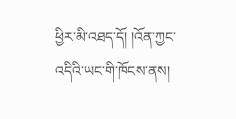ཕྱིར་མི་འཐད་དོ། །འོན་ཀྱང་འདིའི་ཡང་གི་ཁོངས་ནས།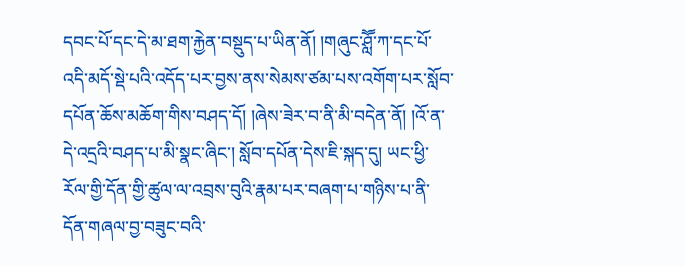དབང་པོ་དང་དེ་མ་ཐག་རྐྱེན་བསྡུད་པ་ཡིན་ནོ། །གཞུང་ཤླཽ་ཀ་དང་པོ་འདི་མདོ་སྡེ་པའི་འདོད་པར་བྱས་ནས་སེམས་ཙམ་པས་འགོག་པར་སློབ་དཔོན་ཆོས་མཆོག་གིས་བཤད་དོ། །ཞེས་ཟེར་བ་ནི་མི་བདེན་ནོ། །འོ་ན་དེ་འདྲའི་བཤད་པ་མི་སྣང་ཞིང་། སློབ་དཔོན་དེས་ཇི་སྐད་དུ། ཡང་ཕྱི་རོལ་གྱི་དོན་གྱི་ཚུལ་ལ་འབྲས་བུའི་རྣམ་པར་བཞག་པ་གཉིས་པ་ནི་དོན་གཞལ་བྱ་བཟུང་བའི་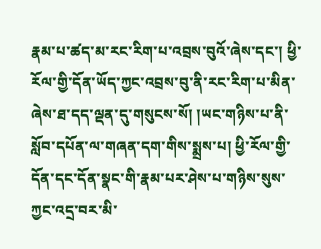རྣམ་པ་ཚད་མ་རང་རིག་པ་འབྲས་བུའོ་ཞེས་དང་། ཕྱི་རོལ་གྱི་དོན་ཡོད་ཀྱང་འབྲས་བུ་ནི་རང་རིག་པ་མིན་ཞེས་ཐ་དད་ལྡན་དུ་གསུངས་སོ། །ཡང་གཉིས་པ་ནི་སློབ་དཔོན་ལ་གཞན་དག་གིས་སྨྲས་པ། ཕྱི་རོལ་གྱི་དོན་དང་དོན་སྣང་གི་རྣམ་པར་ཤེས་པ་གཉིས་སུས་ཀྱང་འདྲ་བར་མི་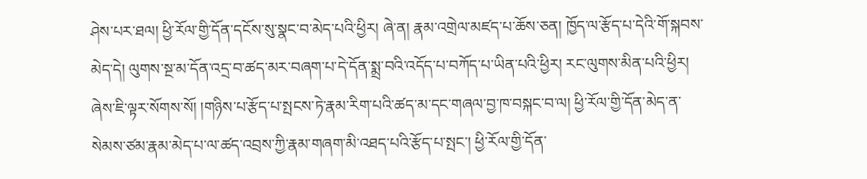ཤེས་པར་ཐལ། ཕྱི་རོལ་གྱི་དོན་དངོས་སུ་སྣང་བ་མེད་པའི་ཕྱིར། ཞེ་ན། རྣམ་འགྲེལ་མཛད་པ་ཆོས་ཅན། ཁྱོད་ལ་རྩོད་པ་དེའི་གོ་སྐབས་མེད་དེ། ལུགས་སྔ་མ་དོན་འདྲ་བ་ཚད་མར་བཞག་པ་དེ་དོན་སྨྲ་བའི་འདོད་པ་བཀོད་པ་ཡིན་པའི་ཕྱིར། རང་ལུགས་མིན་པའི་ཕྱིར། ཞེས་ཇི་ལྟར་སོགས་སོ། །གཉིས་པ་རྩོད་པ་སྤངས་ཏེ་རྣམ་རིག་པའི་ཚད་མ་དང་གཞལ་བྱ་ཁ་བསྐང་བ་ལ། ཕྱི་རོལ་གྱི་དོན་མེད་ན་སེམས་ཙམ་རྣམ་མེད་པ་ལ་ཚད་འབྲས་ཀྱི་རྣམ་གཞག་མི་འཐད་པའི་རྩོད་པ་སྤང་། ཕྱི་རོལ་གྱི་དོན་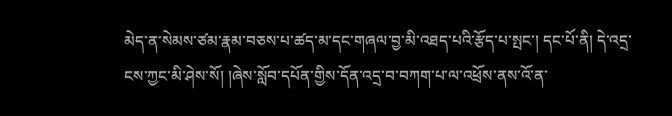མེད་ན་སེམས་ཙམ་རྣམ་བཅས་པ་ཚད་མ་དང་གཞལ་བྱ་མི་འཐད་པའི་རྩོད་པ་སྤང་། དང་པོ་ནི། དེ་འདྲ་ངས་ཀྱང་མི་ཤེས་སོ། །ཞེས་སློབ་དཔོན་གྱིས་དོན་འདྲ་བ་བཀག་པ་ལ་འཕྲོས་ནས་འོ་ན་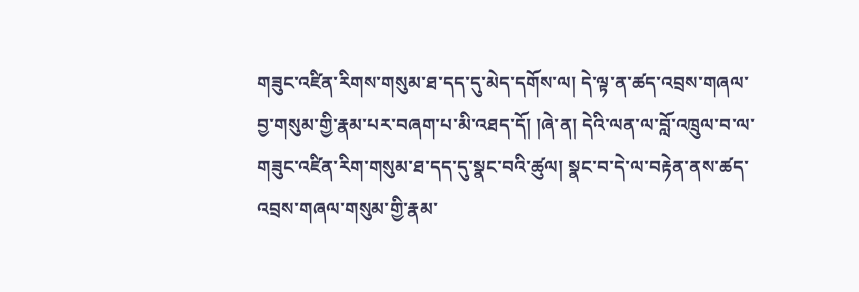གཟུང་འཛིན་རིགས་གསུམ་ཐ་དད་དུ་མེད་དགོས་ལ། དེ་ལྟ་ན་ཚད་འབྲས་གཞལ་བྱ་གསུམ་གྱི་རྣམ་པར་བཞག་པ་མི་འཐད་དོ། །ཞེ་ན། དེའི་ལན་ལ་བློ་འཁྲུལ་བ་ལ་གཟུང་འཛིན་རིག་གསུམ་ཐ་དད་དུ་སྣང་བའི་ཚུལ། སྣང་བ་དེ་ལ་བརྟེན་ནས་ཚད་འབྲས་གཞལ་གསུམ་གྱི་རྣམ་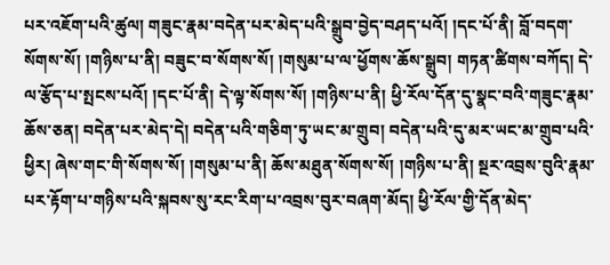པར་འཇོག་པའི་ཚུལ། གཟུང་རྣམ་བདེན་པར་མེད་པའི་སྒྲུབ་བྱེད་བཤད་པའོ། །དང་པོ་ནི། བློ་བདག་སོགས་སོ། །གཉིས་པ་ནི། བཟུང་བ་སོགས་སོ། །གསུམ་པ་ལ་ཕྱོགས་ཆོས་སྒྲུབ། གཏན་ཚིགས་བཀོད། དེ་ལ་རྩོད་པ་སྤངས་པའོ། །དང་པོ་ནི། དེ་ལྟ་སོགས་སོ། །གཉིས་པ་ནི། ཕྱི་རོལ་དོན་དུ་སྣང་བའི་གཟུང་རྣམ་ཆོས་ཅན། བདེན་པར་མེད་དེ། བདེན་པའི་གཅིག་ཏུ་ཡང་མ་གྲུབ། བདེན་པའི་དུ་མར་ཡང་མ་གྲུབ་པའི་ཕྱིར། ཞེས་གང་གི་སོགས་སོ། །གསུམ་པ་ནི། ཆོས་མཐུན་སོགས་སོ། །གཉིས་པ་ནི། སྔར་འབྲས་བུའི་རྣམ་པར་རྟོག་པ་གཉིས་པའི་སྐབས་སུ་རང་རིག་པ་འབྲས་བུར་བཞག་མོད། ཕྱི་རོལ་གྱི་དོན་མེད་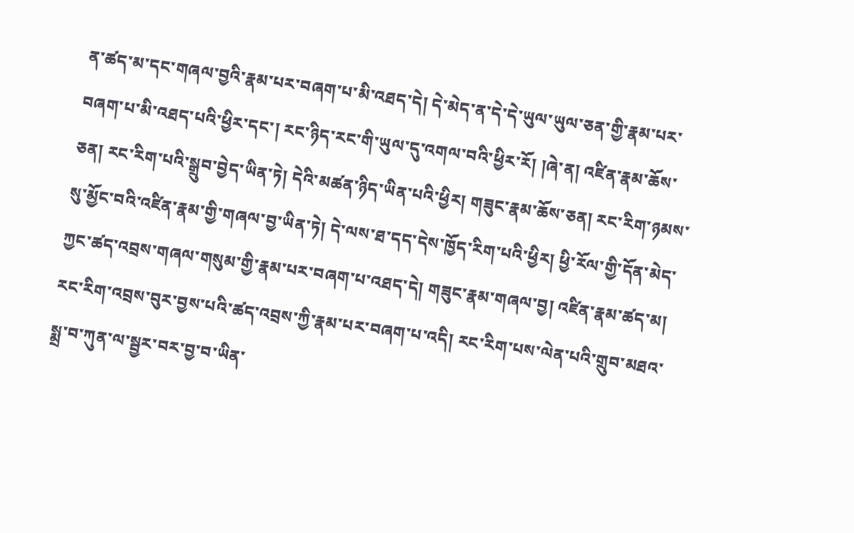ན་ཚད་མ་དང་གཞལ་བྱའི་རྣམ་པར་བཞག་པ་མི་འཐད་དེ། དེ་མེད་ན་དེ་དེ་ཡུལ་ཡུལ་ཅན་གྱི་རྣམ་པར་བཞག་པ་མི་འཐད་པའི་ཕྱིར་དང་། རང་ཉིད་རང་གི་ཡུལ་དུ་འགལ་བའི་ཕྱིར་རོ། །ཞེ་ན། འཛིན་རྣམ་ཆོས་ཅན། རང་རིག་པའི་སྒྲུབ་བྱེད་ཡིན་ཏེ། དེའི་མཚན་ཉིད་ཡིན་པའི་ཕྱིར། གཟུང་རྣམ་ཆོས་ཅན། རང་རིག་ཉམས་སུ་མྱོང་བའི་འཛིན་རྣམ་གྱི་གཞལ་བྱ་ཡིན་ཏེ། དེ་ལས་ཐ་དད་དེས་ཁྱོད་རིག་པའི་ཕྱིར། ཕྱི་རོལ་གྱི་དོན་མེད་ཀྱང་ཚད་འབྲས་གཞལ་གསུམ་གྱི་རྣམ་པར་བཞག་པ་འཐད་དེ། གཟུང་རྣམ་གཞལ་བྱ། འཛིན་རྣམ་ཚད་མ། རང་རིག་འབྲས་བུར་བྱས་པའི་ཚད་འབྲས་ཀྱི་རྣམ་པར་བཞག་པ་འདི། རང་རིག་པས་ལེན་པའི་གྲུབ་མཐའ་སྨྲ་བ་ཀུན་ལ་སྦྱར་བར་བྱ་བ་ཡིན་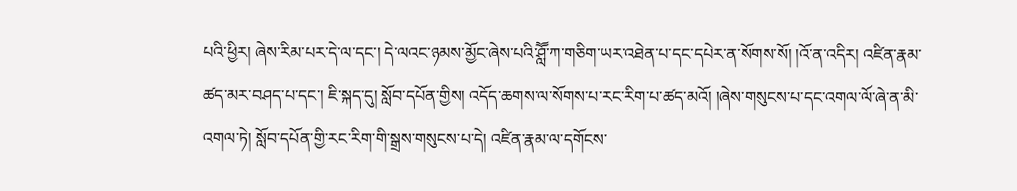པའི་ཕྱིར། ཞེས་རིམ་པར་དེ་ལ་དང་། དེ་ལའང་ཉམས་མྱོང་ཞེས་པའི་ཤླཽ་ཀ་གཅིག་ཡར་འཐེན་པ་དང་དཔེར་ན་སོགས་སོ། །འོ་ན་འདིར། འཛིན་རྣམ་ཚད་མར་བཤད་པ་དང་། ཇི་སྐད་དུ། སློབ་དཔོན་གྱིས། འདོད་ཆགས་ལ་སོགས་པ་རང་རིག་པ་ཚད་མའོ། །ཞེས་གསུངས་པ་དང་འགལ་ལོ་ཞེ་ན་མི་འགལ་ཏེ། སློབ་དཔོན་གྱི་རང་རིག་གི་སྒྲས་གསུངས་པ་དེ། འཛིན་རྣམ་ལ་དགོངས་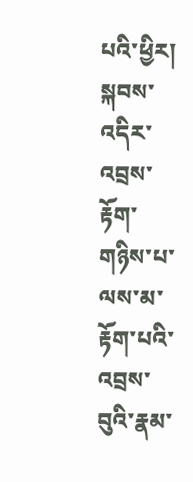པའི་ཕྱིར། སྐབས་འདིར་འབྲས་རྟོག་གཉིས་པ་ལས་མ་རྟོག་པའི་འབྲས་བུའི་རྣམ་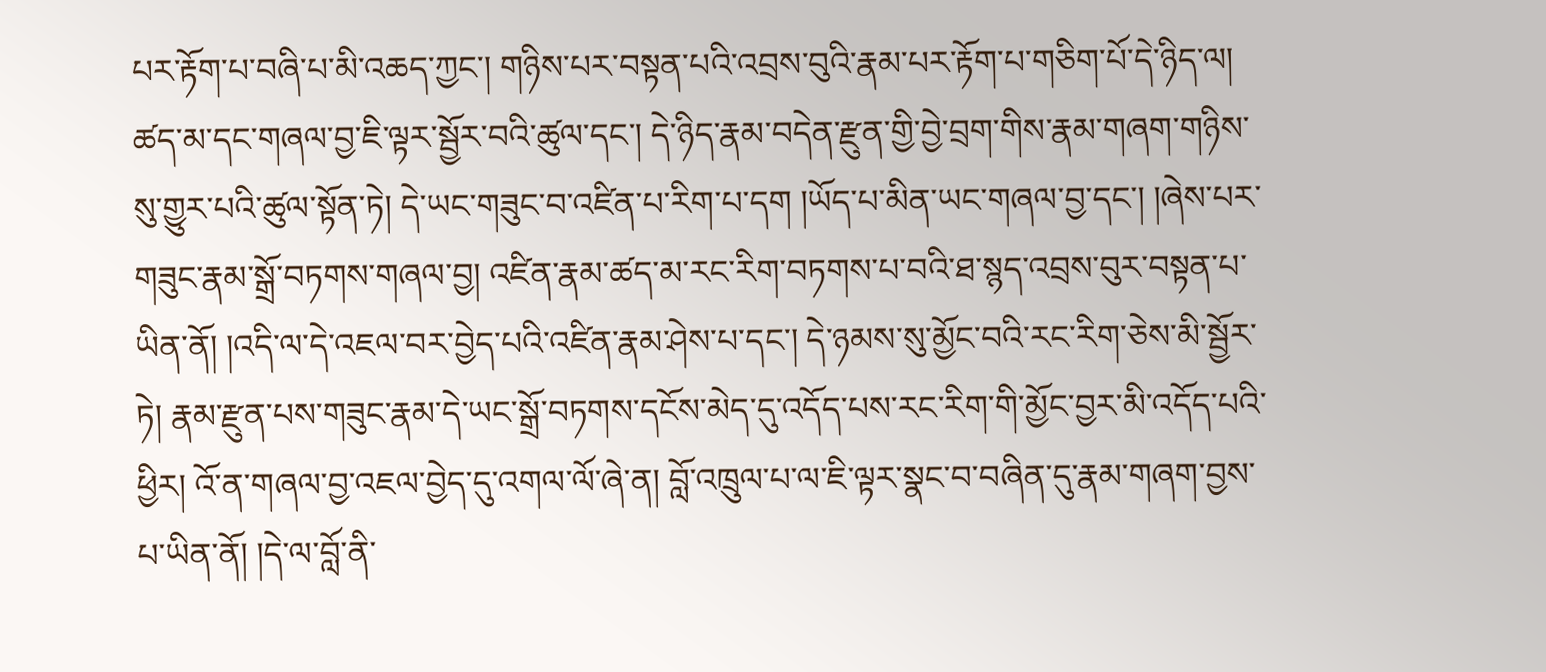པར་རྟོག་པ་བཞི་པ་མི་འཆད་ཀྱང་། གཉིས་པར་བསྟན་པའི་འབྲས་བུའི་རྣམ་པར་རྟོག་པ་གཅིག་པོ་དེ་ཉིད་ལ། ཚད་མ་དང་གཞལ་བྱ་ཇི་ལྟར་སྦྱོར་བའི་ཚུལ་དང་། དེ་ཉིད་རྣམ་བདེན་རྫུན་གྱི་བྱེ་བྲག་གིས་རྣམ་གཞག་གཉིས་སུ་གྱུར་པའི་ཚུལ་སྟོན་ཏེ། དེ་ཡང་གཟུང་བ་འཛིན་པ་རིག་པ་དག །ཡོད་པ་མིན་ཡང་གཞལ་བྱ་དང་། །ཞེས་པར་གཟུང་རྣམ་སྒྲོ་བཏགས་གཞལ་བྱ། འཛིན་རྣམ་ཚད་མ་རང་རིག་བཏགས་པ་བའི་ཐ་སྙད་འབྲས་བུར་བསྟན་པ་ཡིན་ནོ། །འདི་ལ་དེ་འཇལ་བར་བྱེད་པའི་འཛིན་རྣམ་ཤེས་པ་དང་། དེ་ཉམས་སུ་མྱོང་བའི་རང་རིག་ཅེས་མི་སྦྱོར་ཏེ། རྣམ་རྫུན་པས་གཟུང་རྣམ་དེ་ཡང་སྒྲོ་བཏགས་དངོས་མེད་དུ་འདོད་པས་རང་རིག་གི་མྱོང་བྱར་མི་འདོད་པའི་ཕྱིར། འོ་ན་གཞལ་བྱ་འཇལ་བྱེད་དུ་འགལ་ལོ་ཞེ་ན། བློ་འཁྲུལ་པ་ལ་ཇི་ལྟར་སྣང་བ་བཞིན་དུ་རྣམ་གཞག་བྱས་པ་ཡིན་ནོ། །དེ་ལ་བློ་ནི་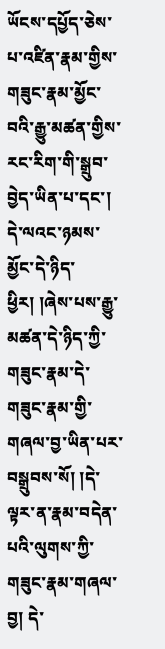ཡོངས་དཔྱོད་ཅེས་པ་འཛིན་རྣམ་གྱིས་གཟུང་རྣམ་མྱོང་བའི་རྒྱུ་མཚན་གྱིས་རང་རིག་གི་སྒྲུབ་བྱེད་ཡིན་པ་དང་། དེ་ལའང་ཉམས་མྱོང་དེ་ཉིད་ཕྱིར། །ཞེས་པས་རྒྱུ་མཚན་དེ་ཉིད་ཀྱི་གཟུང་རྣམ་དེ་གཟུང་རྣམ་གྱི་གཞལ་བྱ་ཡིན་པར་བསྒྲུབས་སོ། །དེ་ལྟར་ན་རྣམ་བདེན་པའི་ལུགས་ཀྱི་གཟུང་རྣམ་གཞལ་བྱ། དེ་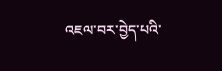འཇལ་བར་བྱེད་པའི་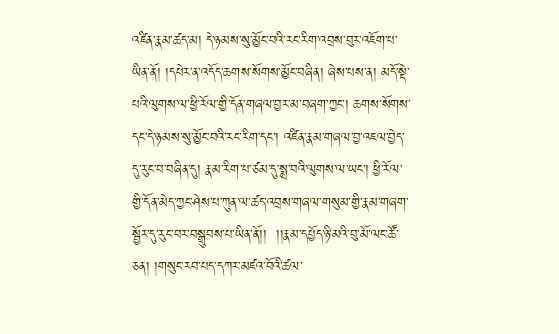འཛིན་རྣམ་ཚད་མ། དེ་ཉམས་སུ་མྱོང་བའི་རང་རིག་འབྲས་བུར་འཇོག་པ་ཡིན་ནོ། །དཔེར་ན་འདོད་ཆགས་སོགས་མྱོང་བཞིན། ཞེས་པས་ན། མདོ་སྡེ་པའི་ལུགས་ལ་ཕྱི་རོལ་གྱི་དོན་གཞལ་བྱར་མ་བཞག་ཀྱང་། ཆགས་སོགས་དང་དེ་ཉམས་སུ་མྱོང་བའི་རང་རིག་དང་། འཛིན་རྣམ་གཞལ་བྱ་འཇལ་བྱེད་དུ་རུང་བ་བཞིན་དུ། རྣམ་རིག་པ་ཙམ་དུ་སྨྲ་བའི་ལུགས་ལ་ཡང་། ཕྱི་རོལ་གྱི་དོན་མེད་ཀྱང་ཤེས་པ་ཀུན་ལ་ཚད་འབྲས་གཞལ་གསུམ་གྱི་རྣམ་གཞག་སྦྱོར་དུ་རུང་བར་བསྒྲུབས་པ་ཡིན་ནོ།།  །།རྣམ་དཔྱོད་ཉི་མའི་བུ་མོ་ལང་ཚོ་ཅན། །གསུང་རབ་པད་དཀར་མཛའ་བོའི་ཚལ་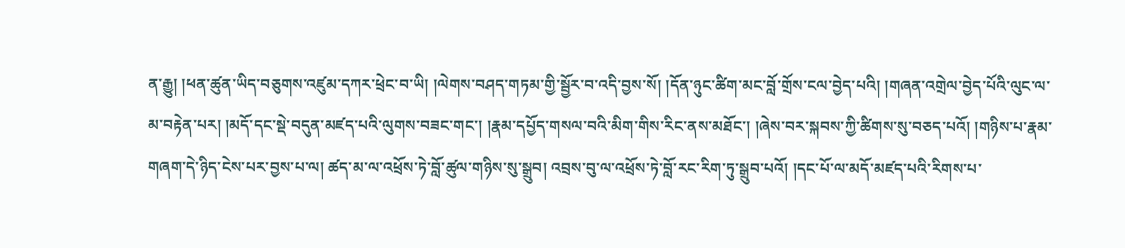ན་རྒྱུ། །ཕན་ཚུན་ཡིད་བཅུགས་འཛུམ་དཀར་ཕྲེང་བ་ཡི། །ལེགས་བཤད་གཏམ་གྱི་སྦྱོར་བ་འདི་བྱས་སོ། །དོན་ཉུང་ཚིག་མང་བློ་གྲོས་ངལ་བྱེད་པའི། །གཞན་འགྲེལ་བྱེད་པོའི་ལུང་ལ་མ་བརྟེན་པར། །མདོ་དང་སྡེ་བདུན་མཛད་པའི་ལུགས་བཟང་གང་། །རྣམ་དཔྱོད་གསལ་བའི་མིག་གིས་རིང་ནས་མཐོང་། །ཞེས་བར་སྐབས་ཀྱི་ཚིགས་སུ་བཅད་པའོ། །གཉིས་པ་རྣམ་གཞག་དེ་ཉིད་ངེས་པར་བྱས་པ་ལ། ཚད་མ་ལ་འཕྲོས་ཏེ་བློ་ཚུལ་གཉིས་སུ་སྒྲུབ། འབྲས་བུ་ལ་འཕྲོས་ཏེ་བློ་རང་རིག་ཏུ་སྒྲུབ་པའོ། །དང་པོ་ལ་མདོ་མཛད་པའི་རིགས་པ་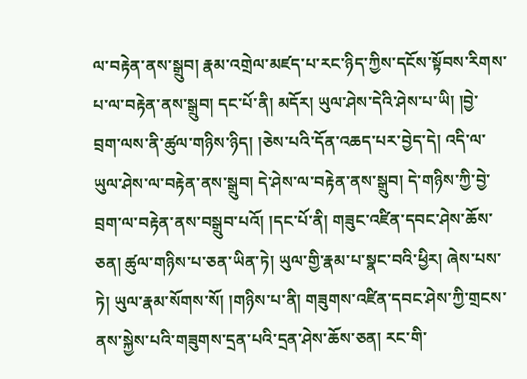ལ་བརྟེན་ནས་སྒྲུབ། རྣམ་འགྲེལ་མཛད་པ་རང་ཉིད་ཀྱིས་དངོས་སྟོབས་རིགས་པ་ལ་བརྟེན་ནས་སྒྲུབ། དང་པོ་ནི། མདོར། ཡུལ་ཤེས་དེའི་ཤེས་པ་ཡི། །བྱེ་བྲག་ལས་ནི་ཚུལ་གཉིས་ཉིད། །ཅེས་པའི་དོན་འཆད་པར་བྱེད་དེ། འདི་ལ་ཡུལ་ཤེས་ལ་བརྟེན་ནས་སྒྲུབ། དེ་ཤེས་ལ་བརྟེན་ནས་སྒྲུབ། དེ་གཉིས་ཀྱི་བྱེ་བྲག་ལ་བརྟེན་ནས་བསྒྲུབ་པའོ། །དང་པོ་ནི། གཟུང་འཛིན་དབང་ཤེས་ཆོས་ཅན། ཚུལ་གཉིས་པ་ཅན་ཡིན་ཏེ། ཡུལ་གྱི་རྣམ་པ་སྣང་བའི་ཕྱིར། ཞེས་པས་ཏེ། ཡུལ་རྣམ་སོགས་སོ། །གཉིས་པ་ནི། གཟུགས་འཛིན་དབང་ཤེས་ཀྱི་གྲངས་ནས་སྐྱེས་པའི་གཟུགས་དྲན་པའི་དྲན་ཤེས་ཆོས་ཅན། རང་གི་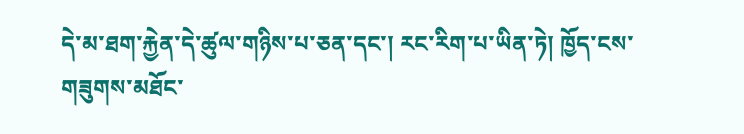དེ་མ་ཐག་རྐྱེན་དེ་ཚུལ་གཉིས་པ་ཅན་དང་། རང་རིག་པ་ཡིན་ཏེ། ཁྱོད་ངས་གཟུགས་མཐོང་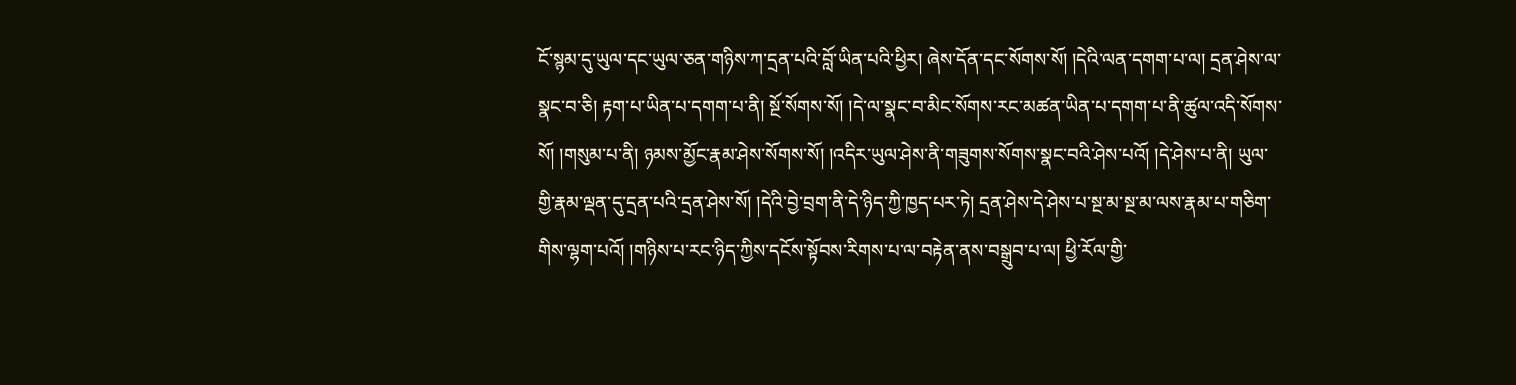ངོ་སྙམ་དུ་ཡུལ་དང་ཡུལ་ཅན་གཉིས་ཀ་དྲན་པའི་བློ་ཡིན་པའི་ཕྱིར། ཞེས་དོན་དང་སོགས་སོ། །དེའི་ལན་དགག་པ་ལ། དྲན་ཤེས་ལ་སྣང་བ་ཅི། རྟག་པ་ཡིན་པ་དགག་པ་ནི། སྔོ་སོགས་སོ། །དེ་ལ་སྣང་བ་མིང་སོགས་རང་མཚན་ཡིན་པ་དགག་པ་ནི་ཚུལ་འདི་སོགས་སོ། །གསུམ་པ་ནི། ཉམས་མྱོང་རྣམ་ཤེས་སོགས་སོ། །འདིར་ཡུལ་ཤེས་ནི་གཟུགས་སོགས་སྣང་བའི་ཤེས་པའོ། །དེ་ཤེས་པ་ནི། ཡུལ་གྱི་རྣམ་ལྡན་དུ་དྲན་པའི་དྲན་ཤེས་སོ། །དེའི་བྱེ་བྲག་ནི་དེ་ཉིད་ཀྱི་ཁྱད་པར་ཏེ། དྲན་ཤེས་དེ་ཤེས་པ་སྔ་མ་སྔ་མ་ལས་རྣམ་པ་གཅིག་གིས་ལྷག་པའོ། །གཉིས་པ་རང་ཉིད་ཀྱིས་དངོས་སྟོབས་རིགས་པ་ལ་བརྟེན་ནས་བསྒྲུབ་པ་ལ། ཕྱི་རོལ་གྱི་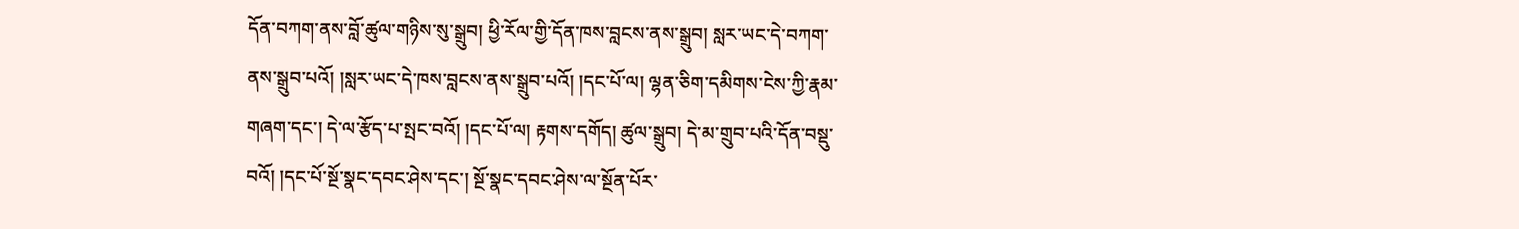དོན་བཀག་ནས་བློ་ཚུལ་གཉིས་སུ་སྒྲུབ། ཕྱི་རོལ་གྱི་དོན་ཁས་བླངས་ནས་སྒྲུབ། སླར་ཡང་དེ་བཀག་ནས་སྒྲུབ་པའོ། །སླར་ཡང་དེ་ཁས་བླངས་ནས་སྒྲུབ་པའོ། །དང་པོ་ལ། ལྷན་ཅིག་དམིགས་ངེས་ཀྱི་རྣམ་གཞག་དང་། དེ་ལ་རྩོད་པ་སྤང་བའོ། །དང་པོ་ལ། རྟགས་དགོད། ཚུལ་སྒྲུབ། དེ་མ་གྲུབ་པའི་དོན་བསྡུ་བའོ། །དང་པོ་སྔོ་སྣང་དབང་ཤེས་དང་། སྔོ་སྣང་དབང་ཤེས་ལ་སྔོན་པོར་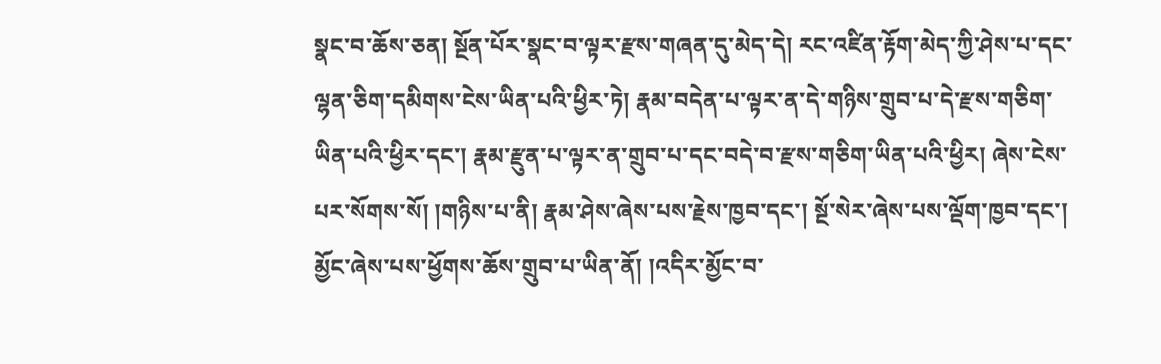སྣང་བ་ཆོས་ཅན། སྔོན་པོར་སྣང་བ་ལྟར་རྫས་གཞན་དུ་མེད་དེ། རང་འཛིན་རྟོག་མེད་ཀྱི་ཤེས་པ་དང་ལྷན་ཅིག་དམིགས་ངེས་ཡིན་པའི་ཕྱིར་ཏེ། རྣམ་བདེན་པ་ལྟར་ན་དེ་གཉིས་གྲུབ་པ་དེ་རྫས་གཅིག་ཡིན་པའི་ཕྱིར་དང་། རྣམ་རྫུན་པ་ལྟར་ན་གྲུབ་པ་དང་བདེ་བ་རྫས་གཅིག་ཡིན་པའི་ཕྱིར། ཞེས་ངེས་པར་སོགས་སོ། །གཉིས་པ་ནི། རྣམ་ཤེས་ཞེས་པས་རྗེས་ཁྱབ་དང་། སྔོ་སེར་ཞེས་པས་ལྡོག་ཁྱབ་དང་། མྱོང་ཞེས་པས་ཕྱོགས་ཆོས་གྲུབ་པ་ཡིན་ནོ། །འདིར་མྱོང་བ་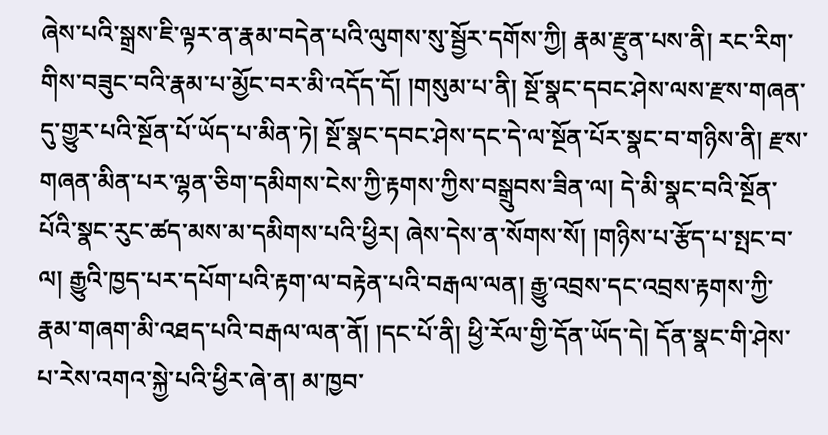ཞེས་པའི་སྒྲས་ཇི་ལྟར་ན་རྣམ་བདེན་པའི་ལུགས་སུ་སྦྱོར་དགོས་ཀྱི། རྣམ་རྫུན་པས་ནི། རང་རིག་གིས་བཟུང་བའི་རྣམ་པ་མྱོང་བར་མི་འདོད་དོ། །གསུམ་པ་ནི། སྔོ་སྣང་དབང་ཤེས་ལས་རྫས་གཞན་དུ་གྱུར་པའི་སྔོན་པོ་ཡོད་པ་མིན་ཏེ། སྔོ་སྣང་དབང་ཤེས་དང་དེ་ལ་སྔོན་པོར་སྣང་བ་གཉིས་ནི། རྫས་གཞན་མིན་པར་ལྷན་ཅིག་དམིགས་ངེས་ཀྱི་རྟགས་ཀྱིས་བསྒྲུབས་ཟིན་ལ། དེ་མི་སྣང་བའི་སྔོན་པོའི་སྣང་རུང་ཚད་མས་མ་དམིགས་པའི་ཕྱིར། ཞེས་དེས་ན་སོགས་སོ། །གཉིས་པ་རྩོད་པ་སྤང་བ་ལ། རྒྱུའི་ཁྱད་པར་དཔོག་པའི་རྟག་ལ་བརྟེན་པའི་བརྒལ་ལན། རྒྱུ་འབྲས་དང་འབྲས་རྟགས་ཀྱི་རྣམ་གཞག་མི་འཐད་པའི་བརྒལ་ལན་ནོ། །དང་པོ་ནི། ཕྱི་རོལ་གྱི་དོན་ཡོད་དེ། དོན་སྣང་གི་ཤེས་པ་རེས་འགའ་སྐྱེ་པའི་ཕྱིར་ཞེ་ན། མ་ཁྱབ་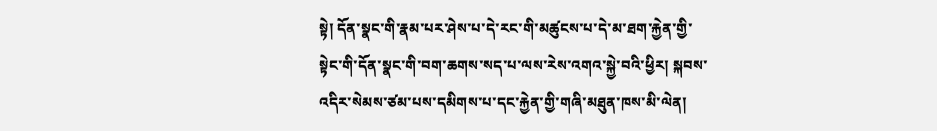སྟེ། དོན་སྣང་གི་རྣམ་པར་ཤེས་པ་དེ་རང་གི་མཚུངས་པ་དེ་མ་ཐག་རྐྱེན་གྱི་སྟེང་གི་དོན་སྣང་གི་བག་ཆགས་སད་པ་ལས་རེས་འགའ་སྐྱེ་བའི་ཕྱིར། སྐབས་འདིར་སེམས་ཙམ་པས་དམིགས་པ་དང་རྐྱེན་གྱི་གཞི་མཐུན་ཁས་མི་ལེན།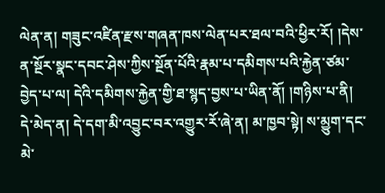ལེན་ན། གཟུང་འཛིན་རྫས་གཞན་ཁས་ལེན་པར་ཐལ་བའི་ཕྱིར་རོ། །དེས་ན་སྔོར་སྣང་དབང་ཤེས་ཀྱིས་སྔོན་པོའི་རྣམ་པ་དམིགས་པའི་རྐྱེན་ཙམ་བྱེད་པ་ལ། དེའི་དམིགས་རྐྱེན་གྱི་ཐ་སྙད་བྱས་པ་ཡིན་ནོ། །གཉིས་པ་ནི། དེ་མེད་ན། དེ་དག་མི་འབྱུང་བར་འགྱུར་རོ་ཞེ་ན། མ་ཁྱབ་སྟེ། ས་མྱུག་དང་མེ་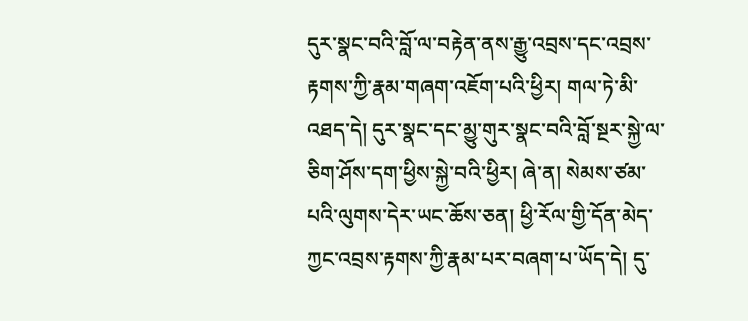དུར་སྣང་བའི་བློ་ལ་བརྟེན་ནས་རྒྱུ་འབྲས་དང་འབྲས་རྟགས་ཀྱི་རྣམ་གཞག་འཇོག་པའི་ཕྱིར། གལ་ཏེ་མི་འཐད་དེ། དུར་སྣང་དང་མྱུ་གུར་སྣང་བའི་བློ་སྔར་སྐྱེ་ལ་ཅིག་ཤོས་དག་ཕྱིས་སྐྱེ་བའི་ཕྱིར། ཞེ་ན། སེམས་ཙམ་པའི་ལུགས་དེར་ཡང་ཆོས་ཅན། ཕྱི་རོལ་གྱི་དོན་མེད་ཀྱང་འབྲས་རྟགས་ཀྱི་རྣམ་པར་བཞག་པ་ཡོད་དེ། དུ་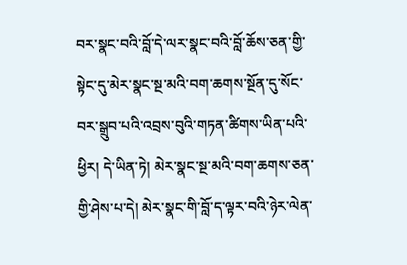བར་སྣང་བའི་བློ་དེ་ལར་སྣང་བའི་བློ་ཆོས་ཅན་གྱི་སྟེང་དུ་མེར་སྣང་སྔ་མའི་བག་ཆགས་སྔོན་དུ་སོང་བར་སྒྲུབ་པའི་འབྲས་བུའི་གཏན་ཚིགས་ཡིན་པའི་ཕྱིར། དེ་ཡིན་ཏེ། མེར་སྣང་སྔ་མའི་བག་ཆགས་ཅན་གྱི་ཤེས་པ་དེ། མེར་སྣང་གི་བློ་ད་ལྟར་བའི་ཉེར་ལེན་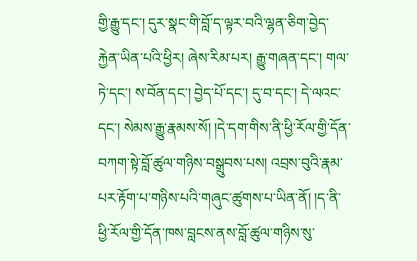གྱི་རྒྱུ་དང་། དུར་སྣང་གི་བློ་ད་ལྟར་བའི་ལྷན་ཅིག་བྱེད་རྐྱེན་ཡིན་པའི་ཕྱིར། ཞེས་རིམ་པར། རྒྱུ་གཞན་དང་། གལ་ཏེ་དང་། ས་བོན་དང་། བྱེད་པོ་དང་། དུ་བ་དང་། དེ་ལའང་དང་། སེམས་རྒྱུ་རྣམས་སོ། །དེ་དག་གིས་ནི་ཕྱི་རོལ་གྱི་དོན་བཀག་སྟེ་བློ་ཚུལ་གཉིས་བསྒྲུབས་པས། འབྲས་བུའི་རྣམ་པར་རྟོག་པ་གཉིས་པའི་གཞུང་ཚུགས་པ་ཡིན་ནོ། །ད་ནི་ཕྱི་རོལ་གྱི་དོན་ཁས་བླངས་ནས་བློ་ཚུལ་གཉིས་སུ་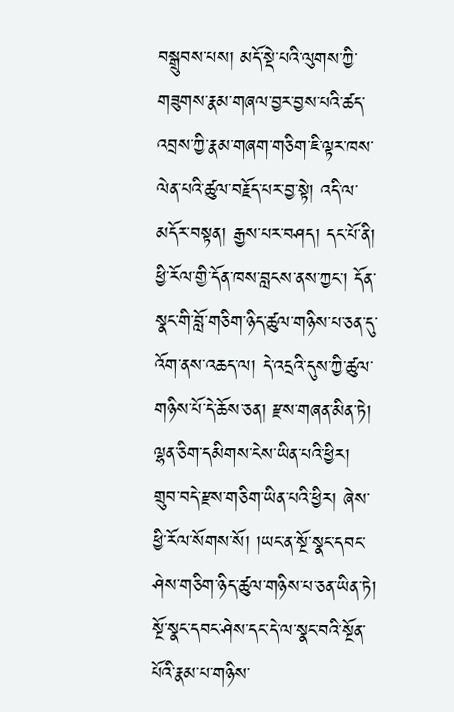བསྒྲུབས་པས། མདོ་སྡེ་པའི་ལུགས་ཀྱི་གཟུགས་རྣམ་གཞལ་བྱར་བྱས་པའི་ཚད་འབྲས་ཀྱི་རྣམ་གཞག་གཅིག་ཇི་ལྟར་ཁས་ལེན་པའི་ཚུལ་བརྗོད་པར་བྱ་སྟེ། འདི་ལ་མདོར་བསྟན། རྒྱས་པར་བཤད། དང་པོ་ནི། ཕྱི་རོལ་གྱི་དོན་ཁས་བླངས་ནས་ཀྱང་། དོན་སྣང་གི་བློ་གཅིག་ཉིད་ཚུལ་གཉིས་པ་ཅན་དུ་འོག་ནས་འཆད་ལ། དེ་འདྲའི་དུས་ཀྱི་ཚུལ་གཉིས་པོ་དེ་ཆོས་ཅན། རྫས་གཞན་མིན་ཏེ། ལྷན་ཅིག་དམིགས་ངེས་ཡིན་པའི་ཕྱིར། གྲུབ་བདེ་རྫས་གཅིག་ཡིན་པའི་ཕྱིར། ཞེས་ཕྱི་རོལ་སོགས་སོ། །ཡང་ན་སྔོ་སྣང་དབང་ཤེས་གཅིག་ཉིད་ཚུལ་གཉིས་པ་ཅན་ཡིན་ཏེ། སྔོ་སྣང་དབང་ཤེས་དང་དེ་ལ་སྣང་བའི་སྔོན་པོའི་རྣམ་པ་གཉིས་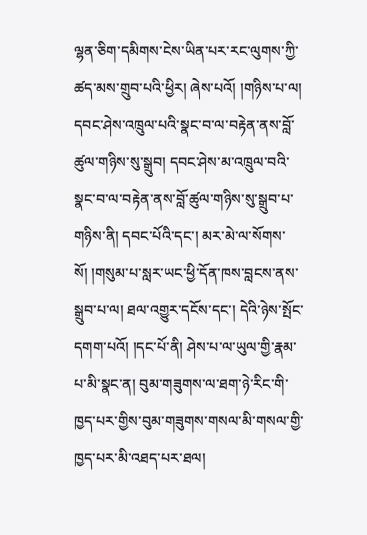ལྷན་ཅིག་དམིགས་ངེས་ཡིན་པར་རང་ལུགས་ཀྱི་ཚད་མས་གྲུབ་པའི་ཕྱིར། ཞེས་པའོ། །གཉིས་པ་ལ། དབང་ཤེས་འཁྲུལ་པའི་སྣང་བ་ལ་བརྟེན་ནས་བློ་ཚུལ་གཉིས་སུ་སྒྲུབ། དབང་ཤེས་མ་འཁྲུལ་བའི་སྣང་བ་ལ་བརྟེན་ནས་བློ་ཚུལ་གཉིས་སུ་སྒྲུབ་པ་གཉིས་ནི། དབང་པོའི་དང་། མར་མེ་ལ་སོགས་སོ། །གསུམ་པ་སླར་ཡང་ཕྱི་དོན་ཁས་བླངས་ནས་སྒྲུབ་པ་ལ། ཐལ་འགྱུར་དངོས་དང་། དེའི་ཉེས་སྤོང་དགག་པའོ། །དང་པོ་ནི། ཤེས་པ་ལ་ཡུལ་གྱི་རྣམ་པ་མི་སྣང་ན། བུམ་གཟུགས་ལ་ཐག་ཉེ་རིང་གི་ཁྱད་པར་གྱིས་བུམ་གཟུགས་གསལ་མི་གསལ་གྱི་ཁྱད་པར་མི་འཐད་པར་ཐལ།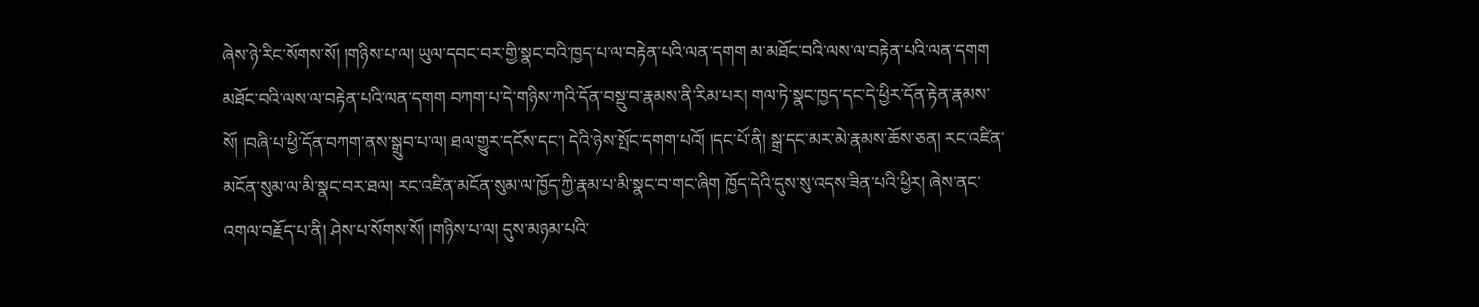ཞེས་ཉེ་རིང་སོགས་སོ། །གཉིས་པ་ལ། ཡུལ་དབང་བར་གྱི་སྣང་བའི་ཁྱད་པ་ལ་བརྟེན་པའི་ལན་དགག མ་མཐོང་བའི་ལས་ལ་བརྟེན་པའི་ལན་དགག མཐོང་བའི་ལས་ལ་བརྟེན་པའི་ལན་དགག བཀག་པ་དེ་གཉིས་ཀའི་དོན་བསྡུ་བ་རྣམས་ནི་རིམ་པར། གལ་ཏེ་སྣང་ཁྱད་དང་དེ་ཕྱིར་དོན་རྟེན་རྣམས་སོ། །བཞི་པ་ཕྱི་དོན་བཀག་ནས་སྒྲུབ་པ་ལ། ཐལ་གྱུར་དངོས་དང་། དེའི་ཉེས་སྤོང་དགག་པའོ། །དང་པོ་ནི། སྒྲ་དང་མར་མེ་རྣམས་ཆོས་ཅན། རང་འཛིན་མངོན་སུམ་ལ་མི་སྣང་བར་ཐལ། རང་འཛིན་མངོན་སུམ་ལ་ཁྱོད་ཀྱི་རྣམ་པ་མི་སྣང་བ་གང་ཞིག ཁྱོད་དེའི་དུས་སུ་འདས་ཟིན་པའི་ཕྱིར། ཞེས་ནང་འགལ་བརྗོད་པ་ནི། ཤེས་པ་སོགས་སོ། །གཉིས་པ་ལ། དུས་མཉམ་པའི་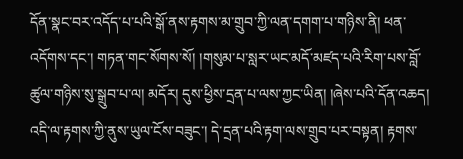དོན་སྣང་བར་འདོད་པ་པའི་སྒོ་ནས་རྟགས་མ་གྲུབ་ཀྱི་ལན་དགག་པ་གཉིས་ནི། ཕན་འདོགས་དང་། གཏན་གང་སོགས་སོ། །གསུམ་པ་སླར་ཡང་མདོ་མཛད་པའི་རིག་པས་བློ་ཚུལ་གཉིས་སུ་སྒྲུབ་པ་ལ། མདོར། དུས་ཕྱིས་དྲན་པ་ལས་ཀྱང་ཡིན། །ཞེས་པའི་དོན་འཆད། འདི་ལ་རྟགས་ཀྱི་ནུས་ཡུལ་ངོས་བཟུང་། དེ་དྲན་པའི་རྟག་ལས་གྲུབ་པར་བསྟན། རྟགས་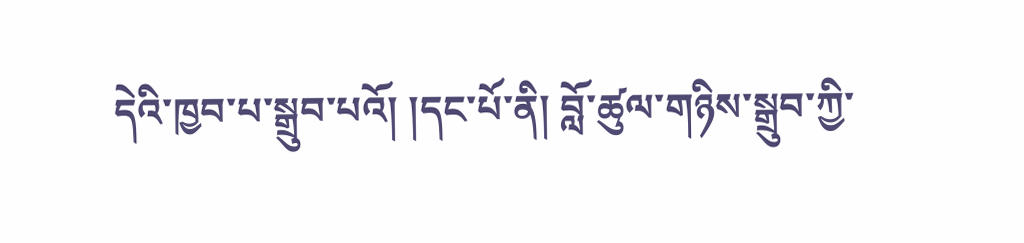དེའི་ཁྱབ་པ་སྒྲུབ་པའོ། །དང་པོ་ནི། བློ་ཚུལ་གཉིས་སྒྲུབ་ཀྱི་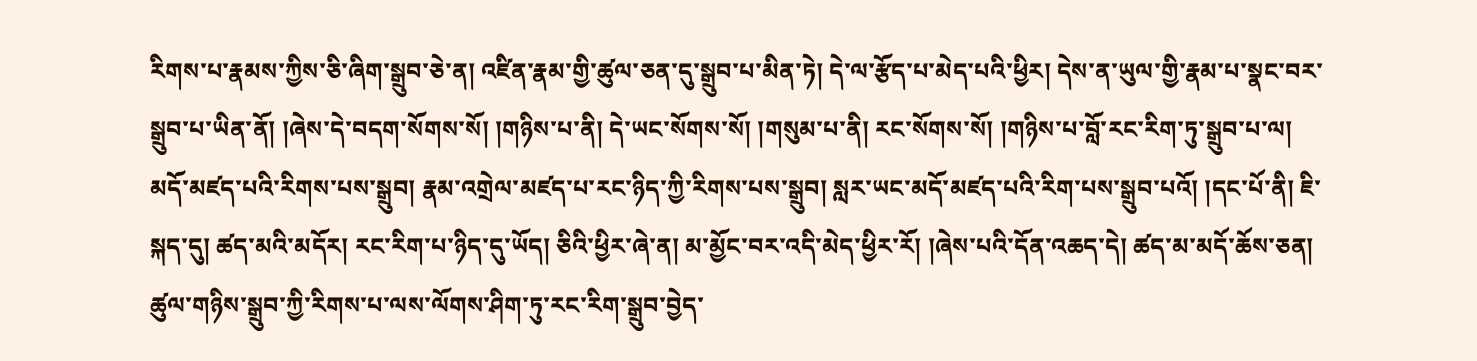རིགས་པ་རྣམས་ཀྱིས་ཅི་ཞིག་སྒྲུབ་ཅེ་ན། འཛིན་རྣམ་གྱི་ཚུལ་ཅན་དུ་སྒྲུབ་པ་མིན་ཏེ། དེ་ལ་རྩོད་པ་མེད་པའི་ཕྱིར། དེས་ན་ཡུལ་གྱི་རྣམ་པ་སྣང་བར་སྒྲུབ་པ་ཡིན་ནོ། །ཞེས་དེ་བདག་སོགས་སོ། །གཉིས་པ་ནི། དེ་ཡང་སོགས་སོ། །གསུམ་པ་ནི། རང་སོགས་སོ། །གཉིས་པ་བློ་རང་རིག་ཏུ་སྒྲུབ་པ་ལ། མདོ་མཛད་པའི་རིགས་པས་སྒྲུབ། རྣམ་འགྲེལ་མཛད་པ་རང་ཉིད་ཀྱི་རིགས་པས་སྒྲུབ། སླར་ཡང་མདོ་མཛད་པའི་རིག་པས་སྒྲུབ་པའོ། །དང་པོ་ནི། ཇི་སྐད་དུ། ཚད་མའི་མདོར། རང་རིག་པ་ཉིད་དུ་ཡོད། ཅིའི་ཕྱིར་ཞེ་ན། མ་མྱོང་བར་འདི་མེད་ཕྱིར་རོ། །ཞེས་པའི་དོན་འཆད་དེ། ཚད་མ་མདོ་ཆོས་ཅན། ཚུལ་གཉིས་སྒྲུབ་ཀྱི་རིགས་པ་ལས་ལོགས་ཤིག་ཏུ་རང་རིག་སྒྲུབ་བྱེད་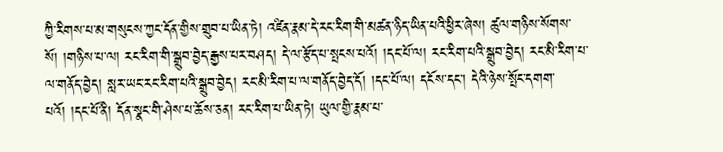ཀྱི་རིགས་པ་མ་གསུངས་ཀྱང་དོན་གྱིས་གྲུབ་པ་ཡིན་ཏེ། འཛིན་རྣམ་དེ་རང་རིག་གི་མཚན་ཉིད་ཡིན་པའི་ཕྱིར་ཞེས། ཚུལ་གཉིས་སོགས་སོ། །གཉིས་པ་ལ། རང་རིག་གི་སྒྲུབ་བྱེད་རྒྱས་པར་བཤད། དེ་ལ་རྩོད་པ་སྤངས་པའོ། །དང་པོ་ལ། རང་རིག་པའི་སྒྲུབ་བྱེད། རང་མི་རིག་པ་ལ་གནོད་བྱེད། སླར་ཡང་རང་རིག་པའི་སྒྲུབ་བྱེད། རང་མི་རིག་པ་ལ་གནོད་བྱེད་དོ། །དང་པོ་ལ། དངོས་དང་། དེའི་ཉེས་སྤོང་དགག་པའོ། །དང་པོ་ནི། དོན་སྣང་གི་ཤེས་པ་ཆོས་ཅན། རང་རིག་པ་ཡིན་ཏེ། ཡུལ་གྱི་རྣམ་པ་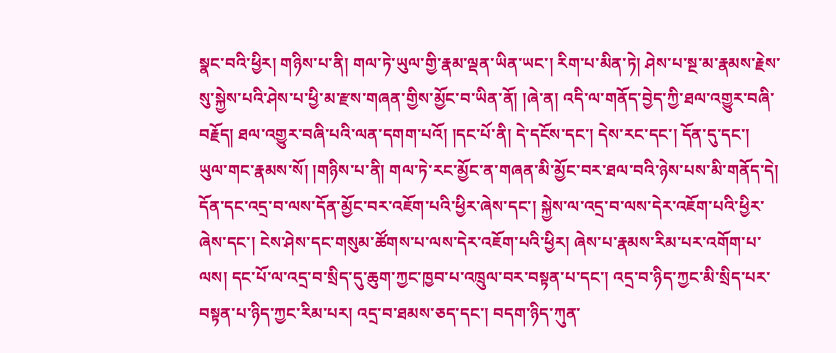སྣང་བའི་ཕྱིར། གཉིས་པ་ནི། གལ་ཏེ་ཡུལ་གྱི་རྣམ་ལྡན་ཡིན་ཡང་། རིག་པ་མིན་ཏེ། ཤེས་པ་སྔ་མ་རྣམས་རྗེས་སུ་སྐྱེས་པའི་ཤེས་པ་ཕྱི་མ་རྫས་གཞན་གྱིས་མྱོང་བ་ཡིན་ནོ། །ཞེ་ན། འདི་ལ་གནོད་བྱེད་ཀྱི་ཐལ་འགྱུར་བཞི་བརྗོད། ཐལ་འགྱུར་བཞི་པའི་ལན་དགག་པའོ། །དང་པོ་ནི། དེ་དངོས་དང་། དེས་རང་དང་། དོན་དུ་དང་། ཡུལ་གང་རྣམས་སོ། །གཉིས་པ་ནི། གལ་ཏེ་རང་མྱོང་ན་གཞན་མི་མྱོང་བར་ཐལ་བའི་ཉེས་པས་མི་གནོད་དེ། དོན་དང་འདྲ་བ་ལས་དོན་མྱོང་བར་འཇོག་པའི་ཕྱིར་ཞེས་དང་། སྐྱེས་ལ་འདྲ་བ་ལས་དེར་འཇོག་པའི་ཕྱིར་ཞེས་དང་། ངེས་ཤེས་དང་གསུམ་ཚོགས་པ་ལས་དེར་འཇོག་པའི་ཕྱིར། ཞེས་པ་རྣམས་རིམ་པར་འགོག་པ་ལས། དང་པོ་ལ་འདྲ་བ་སྲིད་དུ་ཆུག་ཀྱང་ཁྱབ་པ་འཁྲུལ་བར་བསྟན་པ་དང་། འདྲ་བ་ཉིད་ཀྱང་མི་སྲིད་པར་བསྟན་པ་ཉིད་ཀྱང་རིམ་པར། འདྲ་བ་ཐམས་ཅད་དང་། བདག་ཉིད་ཀུན་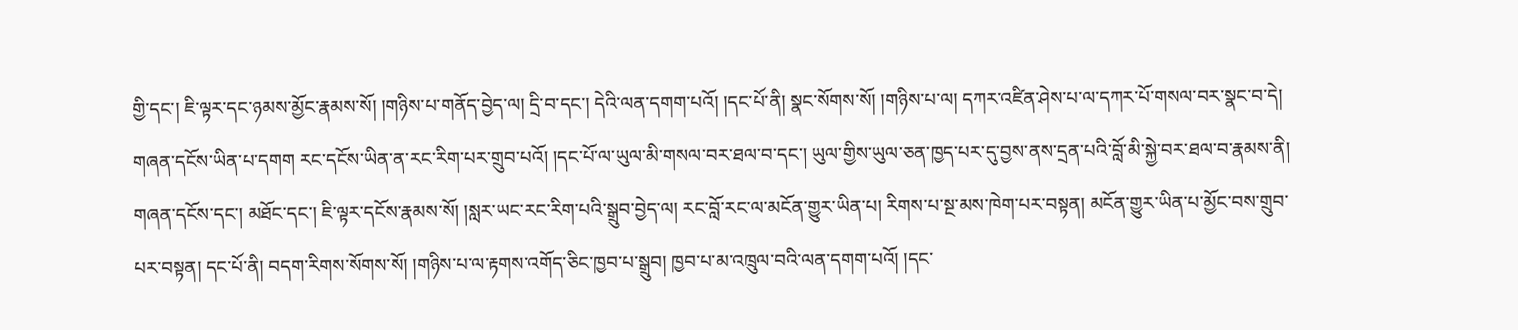གྱི་དང་། ཇི་ལྟར་དང་ཉམས་མྱོང་རྣམས་སོ། །གཉིས་པ་གནོད་བྱེད་ལ། དྲི་བ་དང་། དེའི་ལན་དགག་པའོ། །དང་པོ་ནི། སྣང་སོགས་སོ། །གཉིས་པ་ལ། དཀར་འཛིན་ཤེས་པ་ལ་དཀར་པོ་གསལ་བར་སྣང་བ་དེ། གཞན་དངོས་ཡིན་པ་དགག རང་དངོས་ཡིན་ན་རང་རིག་པར་གྲུབ་པའོ། །དང་པོ་ལ་ཡུལ་མི་གསལ་བར་ཐལ་བ་དང་། ཡུལ་གྱིས་ཡུལ་ཅན་ཁྱད་པར་དུ་བྱས་ནས་དྲན་པའི་བློ་མི་སྐྱེ་བར་ཐལ་བ་རྣམས་ནི། གཞན་དངོས་དང་། མཐོང་དང་། ཇི་ལྟར་དངོས་རྣམས་སོ། །སླར་ཡང་རང་རིག་པའི་སྒྲུབ་བྱེད་ལ། རང་བློ་རང་ལ་མངོན་གྱུར་ཡིན་པ། རིགས་པ་སྔ་མས་ཁེག་པར་བསྟན། མངོན་གྱུར་ཡིན་པ་མྱོང་བས་གྲུབ་པར་བསྟན། དང་པོ་ནི། བདག་རིགས་སོགས་སོ། །གཉིས་པ་ལ་རྟགས་འགོད་ཅིང་ཁྱབ་པ་སྒྲུབ། ཁྱབ་པ་མ་འཁྲུལ་བའི་ལན་དགག་པའོ། །དང་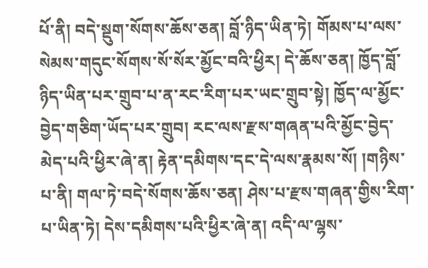པོ་ནི། བདེ་སྡུག་སོགས་ཆོས་ཅན། བློ་ཉིད་ཡིན་ཏེ། གོམས་པ་ལས་སེམས་གདུང་སོགས་སོ་སོར་མྱོང་བའི་ཕྱིར། དེ་ཆོས་ཅན། ཁྱོད་བློ་ཉིད་ཡིན་པར་གྲུབ་པ་ན་རང་རིག་པར་ཡང་གྲུབ་སྟེ། ཁྱོད་ལ་མྱོང་བྱེད་གཅིག་ཡོད་པར་གྲུབ། རང་ལས་རྫས་གཞན་པའི་མྱོང་བྱེད་མེད་པའི་ཕྱིར་ཞེ་ན། རྟེན་དམིགས་དང་དེ་ལས་རྣམས་སོ། །གཉིས་པ་ནི། གལ་ཏེ་བདེ་སོགས་ཆོས་ཅན། ཤེས་པ་རྫས་གཞན་གྱིས་རིག་པ་ཡིན་ཏེ། དེས་དམིགས་པའི་ཕྱིར་ཞེ་ན། འདི་ལ་ལྷས་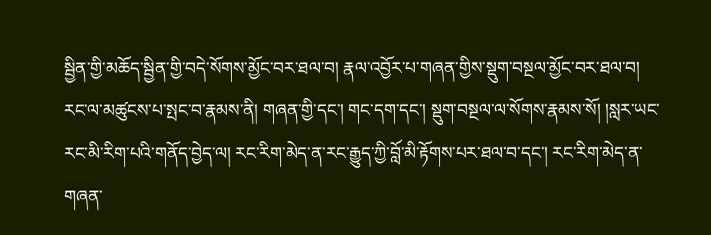སྦྱིན་གྱི་མཆོད་སྦྱིན་གྱི་བདེ་སོགས་མྱོང་བར་ཐལ་བ། རྣལ་འབྱོར་པ་གཞན་གྱིས་སྡུག་བསྔལ་མྱོང་བར་ཐལ་བ། རང་ལ་མཚུངས་པ་སྤང་བ་རྣམས་ནི། གཞན་གྱི་དང་། གང་དག་དང་། སྡུག་བསྔལ་ལ་སོགས་རྣམས་སོ། །སླར་ཡང་རང་མི་རིག་པའི་གནོད་བྱེད་ལ། རང་རིག་མེད་ན་རང་རྒྱུད་ཀྱི་བློ་མི་རྟོགས་པར་ཐལ་བ་དང་། རང་རིག་མེད་ན་གཞན་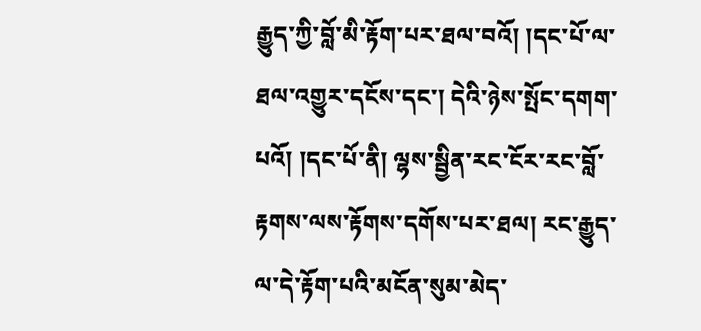རྒྱུད་ཀྱི་བློ་མི་རྟོག་པར་ཐལ་བའོ། །དང་པོ་ལ་ཐལ་འགྱུར་དངོས་དང་། དེའི་ཉེས་སྤོང་དགག་པའོ། །དང་པོ་ནི། ལྷས་སྦྱིན་རང་ངོར་རང་བློ་རྟགས་ལས་རྟོགས་དགོས་པར་ཐལ། རང་རྒྱུད་ལ་དེ་རྟོག་པའི་མངོན་སུམ་མེད་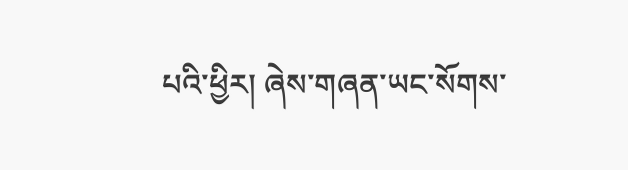པའི་ཕྱིར། ཞེས་གཞན་ཡང་སོགས་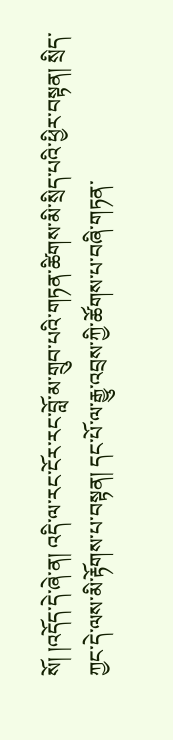སོ། །འདོད་དེ་ཞེ་ན། འདི་ལ་རང་ངོར་རང་བློ་མ་གྲུབ་པའི་གཏན་ཚིགས་མི་སྲིད་པའི་ཕྱིར་བསྟན། སྲིད་ཀྱང་དེ་ལས་མི་རྟོགས་པ་བསྟན། དང་པོ་ལ་རྒྱུ་འབྲས་ཀྱི་ཚོགས་པ་བཞི་གཏན་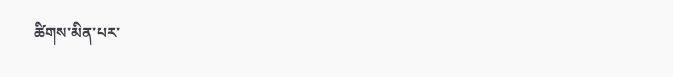ཚིགས་མིན་པར་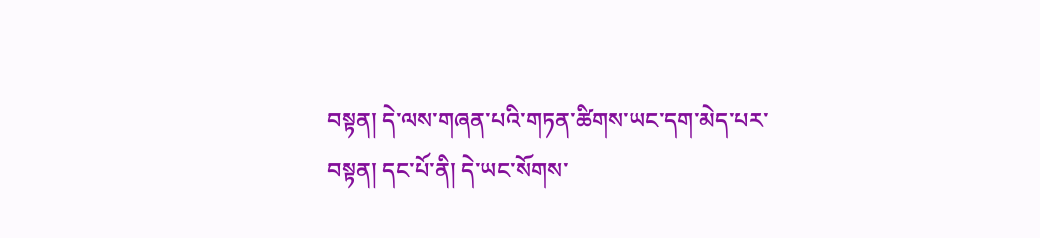བསྟན། དེ་ལས་གཞན་པའི་གཏན་ཚིགས་ཡང་དག་མེད་པར་བསྟན། དང་པོ་ནི། དེ་ཡང་སོགས་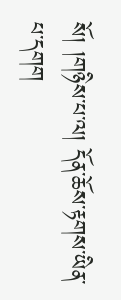སོ། །གཉིས་པ་ལ། དོན་ཆོས་རྟགས་ཡིན་པ་དགག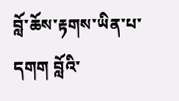བློ་ཆོས་རྟགས་ཡིན་པ་དགག བློའི་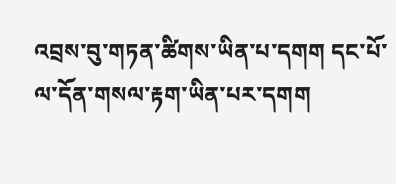འབྲས་བུ་གཏན་ཚིགས་ཡིན་པ་དགག དང་པོ་ལ་དོན་གསལ་རྟག་ཡིན་པར་དགག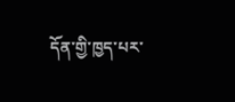དོན་གྱི་ཁྱད་པར་